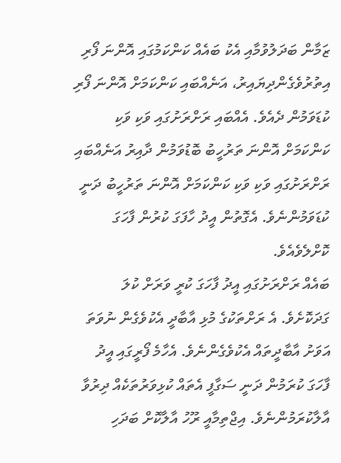ޒަމާން ބަދަލުވުމާއި އެކު ބައެއް ކަންކަމުގައި އޮންނަ ފޯރި އިތުރުވެގެންދިޔައިރު، އަނެއްބައި ކަންކަމަށް އޮންނަ ފޯރި ކުޑަވަމުން ދެއެވެ. އެއްބައި ރަށްރަށުގައި ވަކި ވަކި ކަންކަމަށް އޮންނަ ތަރުހީބު ބޮޑުވަމުން ދާއިރު އަނެއްބައި ރަށްރަށުގައި ވަކި ވަކި ކަންކަމަށް އޮންނަ ތަރުހީބު ދަނީ ކުޑަވަމުންނެވެ. އެގޮތުން އީދު ހާފަގަ ކުރުން ފާހަގަ ކޮށްލެވެއެވެ.
ބައެއް ރަށްރަށުގައި އީދު ފާހަގަ ކުރީ ވަރަށް ކުލަ ގަދަކޮށެވެ. އެ ރަށްތަކުގެ މުޅި އާބާދީ އެކުވެގެން ނުވަތަ އަވަށު އާބާދީތައް އެކުވެގެންނެވެ. އެހާމެ ފޯރީގައި އީދު ފާހަގަ ކުރަމުން ދަނީ ސަގާފީ އެތައް ކުޅިވަރުތަކެއް ދިރުވާ އާލާކުރަމުންނެވެ. އިޖްތިމާއީ ރޫހު އާލާކޮށް ބަދަހި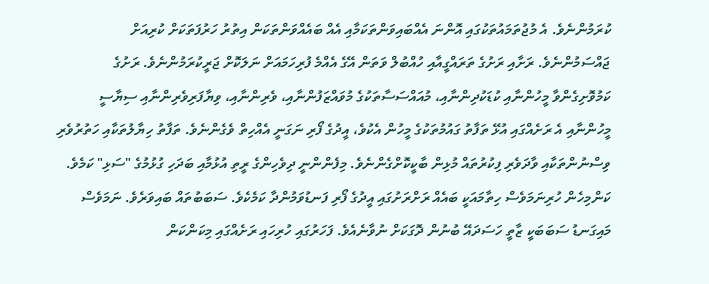ކުރަމުންނެވެ. އެ މުޖުތަމައުތަކުގައި އޮންނަ އެއްބައިވަންތަކަމާއި އެއް ބައެއްވަންތަކަން އިތުރު ހަރުފަތަކަށް ކުރިއަށް ޖައްސަމުންނެވެ. ރަށާއި ރަށުގެ ތަރައްގީއާއި ހުއްބުލް ވަތަން އޭގެ އެއްމެ ފުރިހަމައަށް ނަލަކޮށް ޖަރީކުރަމުންނެވެ. ރަށުގެ ކަމުވޮށިގެންވާ މީހުންނާއި ކުޑަކުދިންނާއި، މުއައްސަސާތަކުގެ މުވައްޒަފުންނާއި، ވެރިންނާއި، ވިޔާފަރިވެރިންނާއި ސިޔާސީ މީހުންނާއި އެ ރަށެއްގައި އުޅޭ ތަފާތު ގައުމުތަކުގެ މީހުން އެކުވެ، އީދުގެ ފޯރި ނަގަނީ އެއްހިތް ވެގެންނެވެ. ތަފާތު ހިޔާލުތަކާއި ހަތުރުވެރި ވިސްނުންތަކާއި ވާދަވެރި ފިކުރުތައް މުޅިން ބާކީކޮށްގެންނެވެ. މިފެންންނީ ދިވެހިންގެ ރީތި އުޅުމާއި ބަދަހި ގުޅުމުގެ "ސަޅި" ކަމެވެ.
ކަންމިހެން ހުރިނަމަވެސް ހިތާމައަކީ ބައެއް ރަށްރަށުގައި އީދުގެ ފޯރި ފަނޑުވަމުންދާ ކަމެކެވެ. ސަބަބުތައް ބައިވަރެވެ. ނަމަވެސް މައިގަނޑު ސަބަބަކީ ޒާތީ ހަސަދައޭ ބުނުން ދޮގަކަށް ނުވާނެއެވެ. ފަހަރުގައި ހުރިހައި ރަށެއްގައި މިކަންކަން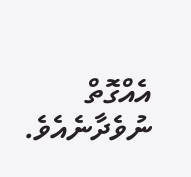އެއްގޮތް ނުވެދާނެއެވެ.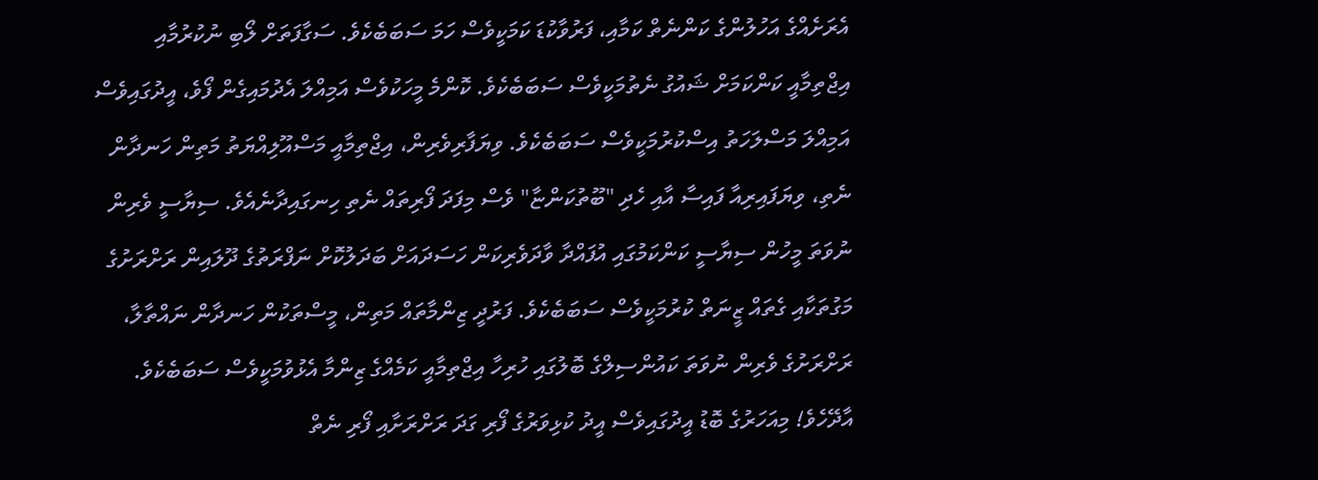އެރަށެއްގެ އަހުލުންގެ ކަންނެތް ކަމާއި، ފަރުވާކުޑަ ކަމަކީވެސް ހަމަ ސަބަބެކެވެ. ސަގާފަތަށް ލޯބި ނުކުރުމާއި އިޖްތިމާއީ ކަންކަމަށް ޝައުގު ނެތުމަކީވެސް ސަބަބެކެވެ. ކޮންމެ މީހަކުވެސް އަމިއްލަ އެދުމައިގެން ފޯވެ، އީދުގައިވެސް އަމިއްލަ މަސްލަހަތު އިސްކުރުމަކީވެސް ސަބަބެކެވެ. ވިޔަފާރިވެރިން، އިޖްތިމާއީ މަސްއޫލިއްޔަތު މަތިން ހަނދާން ނެތި، ވިޔަފައިރިއާ ފައިސާ އާއި ހެދި "ބޫތުކަންޏާ" ވެސް މިފަދަ ފޯރިތައް ނެތި ހިނގައިދާނެއެވެ. ސިޔާސީ ވެރިން ނުވަތަ މީހުން ސިޔާސީ ކަންކަމުގައި އުފައްދާ ވާދަވެރިކަން ހަސަދައަށް ބަދަލުކޮށް ނަފްރަތުގެ ދޫލައިން ރަށްރަށުގެ މަގުތަކާއި ގެތައް ޒީނަތް ކުރުމަކީވެސް ސަބަބެކެވެ. ފަރުދީ ޒިންމާތައް މަތިން، މީސްތަކުން ހަނދާން ނައްތާލާ، ރަށްރަށުގެ ވެރިން ނުވަތަ ކައުންސިލްގެ ބޮލުގައި ހުރިހާ އިޖްތިމާއީ ކަމެއްގެ ޒިންމާ އެޅުވުމަކީވެސް ސަބަބެކެވެ.
އާދޭހެވެ! މިއަހަރުގެ ބޮޑު އީދުގައިވެސް އީދު ކުޅިވަރުގެ ފޯރި ގަދަ ރަށްރަށާއި ފޯރި ނެތް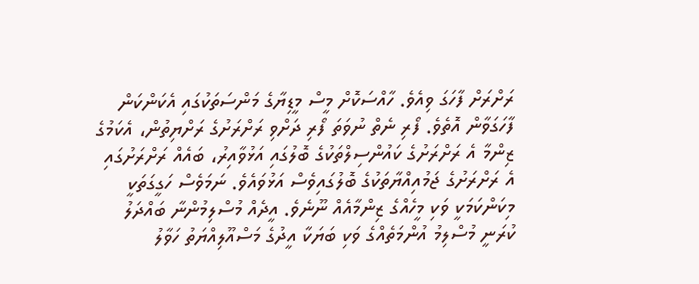ރަށްރަށް ފާހަގަ ވިއެވެ. ހާއްސަކޮށް މީސް މީޑިޔާގެ މަންސަތަކުގައި އެކަންކަން ފާހަގަވާން އޮތެވެ. ފޯރި ނެތް ނުވަތަ ފޯރި ދަށްވި ރަށްރަށުގެ ރަށްޔިތުން، އެކަމުގެ ޒިންމާ އެ ރަށްރަށުގެ ކައުންސިލްތަކުގެ ބޮލުގައި އަޅުވާއިރު، ބައެއް ރަށްރަށުގައި އެ ރަށްރަށުގެ ޖަމުއިއްޔާތަކުގެ ބޮލުގައިވެސް އަޅުވައެވެ. ނަމަވެސް ހަގީގަތަކީ މިކަންކަމަކީ ވަކި މީހެއްގެ ޒިންމާއެއް ނޫނެވެ. އީދެއް މުސްލިމުންނާ ބައްދަލު ކުރަނީ މުސްލިމު އުންމަތެއްގެ ވަކި ބަޔަކާ އީދުގެ މަސްއޫލިއްޔަތު ހަވާލު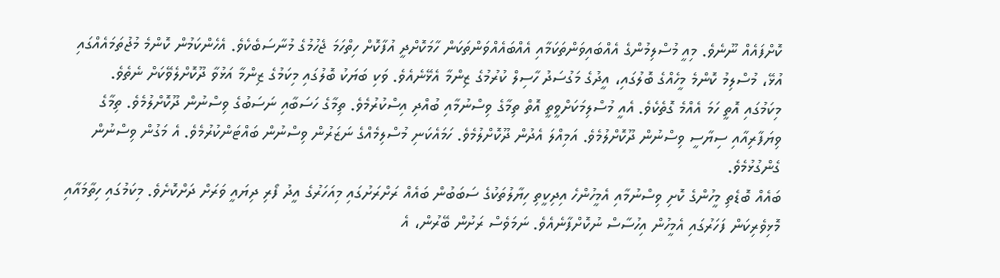ކޮށްފައެއް ނޫނެވެ. މިއީ މުސްލިމުންގެ އެއްބައިވަންތަކަމާއި އެއްބައެއްވަންތަކަން ހާމަކޮށްދީ އުފާކޮށް ހިތްހަމަ ޖެހުމުގެ މުނާސަބެކެވެ. އެހެންކަމުން ކޮންމެ މުޖުތަމައެއްގައި އުޅޭ، މުސްލިމު ކޮންމެ މީހެއްގެ ބޮލުގައި، އީދުގެ މަގުސަދު ހާސިލް ކުރުމުގެ ޒިންމާ އެޅޭނެއެވެ. ވަކި ބަޔަކު ބޮލުގައި މިކަމުގެ ޒިންމާ އަޅުވާ ދޫކޮށްލެވޭކަށް ނެތެވެ.
މިކަމުގައި އޮތީ ހަމަ އެއްމެ ގޮތެކެވެ. އެއީ މުސްލިމަކަށްވީތީ އޮތް ތިމާގެ ވިސްނުމާއި ބުއްދި އިސްކުރުމެވެ. ތިމާގެ ހަސަބާއި ނަސަބުގެ ވިސްނުން ދޫކޮށްލުމެވެ. ތިމާގެ ވިޔަފާރިއާއި ސިޔާސީ ވިސްނުން ދޫކޮށްލުމެވެ. އަމިއްލަ އެދުން ދޫކޮށްލުމެވެ. ހަމައެކަނި މުސްލިމެއްގެ ނަޒަރުން ވިސްނުން ބައްޓަންކުރުމެވެ. އެ މަގުން ވިސްނުން ގެންގުޅުމެވެ.
ބައެއް ބޮޑެތި މީހުންގެ ކޮށި ވިސްނުމާއި އެމީހުންހެ އިދިކީތި ހިޔާލުތަކުގެ ސަބަބުން ބައެއް ރަށްރަށުގައި މިއަހަރުގެ އީދު ފޯރި ދިޔައީ ވަރަށް ދަށްކޮށެވެ. މިކަމުގައި ހިތާމައާއި މޮޅިވެރިކަން ފަހަރުގައި އެމީހުން އިހުސާސް ނުކޮށްފާނެއެވެ. ނަމަވެސް ރަށުން ބޭރުން، އެ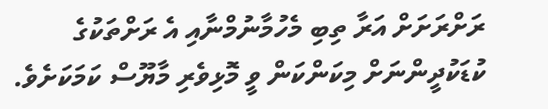ރަށްރަށަށް އަރާ ތިބި މެހުމާނުމްނާއި އެ ރަށްތަކުގެ ކުޑަކުދީންނަށް މިކަންކަން ވީ މޮޅިވެރި މާޔޫސް ކަމަކަށެވެ.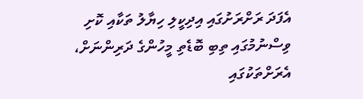އެފަދަ ރަށްރަށުގައި އިދިކީލި ހިޔާލު ތަކާއި ކޮށި ވިސްނުމުގައި ތިބި ބޮޑެތި މީހުންގެ ދަރިންނަށް، އެރަށްތަކުގައި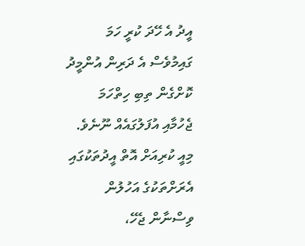އީދު އެ ހޭދަ ކުރީ ހަމަ ގައިމުވެސް އެ ދަރިން އުންމީދު ކޮށްގެން ތިބި ހިތްހަމަ ޖެހުމާއި އުފަލުގައެއް ނޫނެވެ. މިއީ ކުރިއަށް އޮތް އީދުތަކުގައި އެރަށްތަކުގެ އަހުލުން ވިސްނާން ޖެހޭ،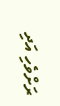ރަށްވެހި އަދި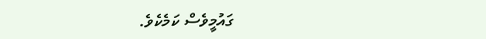ގައުމީވެސް ކަމެކެވެ.